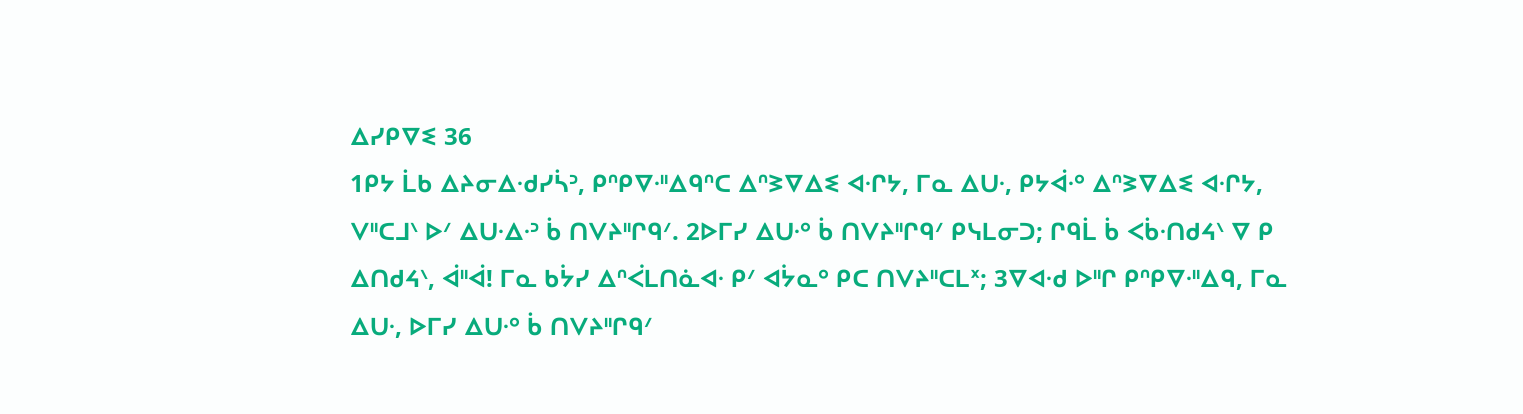ᐃᓯᑭᐁᓬ 36
1ᑭᔭ ᒫᑲ ᐃᔨᓂᐃᐧᑯᓯᓵᐣ, ᑭᐢᑭᐁᐧᐦᐃᑫᐢᑕ ᐃᐢᕒᐁᐃᓬ ᐊᐧᒋᔭ, ᒥᓇ ᐃᑌᐧ, ᑭᔭᐋᐧᐤ ᐃᐢᕒᐁᐃᓬ ᐊᐧᒋᔭ, ᐯᐦᑕᒧᐠ ᐅᐟ ᐃᑌᐧᐃᐧᐣ ᑳ ᑎᐯᔨᐦᒋᑫᐟ. 2ᐅᒥᓯ ᐃᑌᐧᐤ ᑳ ᑎᐯᔨᐦᒋᑫᐟ ᑭᓭᒪᓂᑐ; ᒋᑫᒫ ᑳ ᐸᑳᐧᑎᑯᔦᐠ ᐁ ᑭ ᐃᑎᑯᔦᐠ, ᐋᐦᐋ! ᒥᓇ ᑲᔮᓯ ᐃᐢᐹᒪᑎᓈᐊᐧ ᑭᐟ ᐊᔮᓇᐤ ᑭᑕ ᑎᐯᔨᐦᑕᒪᕽ; 3ᐁᐊᐧᑯ ᐅᐦᒋ ᑭᐢᑭᐁᐧᐦᐃᑫ, ᒥᓇ ᐃᑌᐧ, ᐅᒥᓯ ᐃᑌᐧᐤ ᑳ ᑎᐯᔨᐦᒋᑫᐟ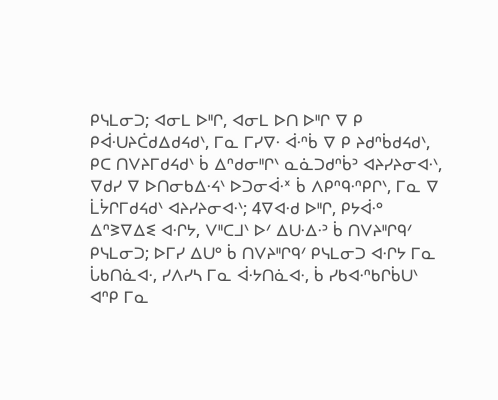ᑭᓭᒪᓂᑐ; ᐊᓂᒪ ᐅᐦᒋ, ᐊᓂᒪ ᐅᑎ ᐅᐦᒋ ᐁ ᑭ ᑭᐋᐧᑌᔨᑖᑯᐃᑯᔦᑯᐠ, ᒥᓇ ᒥᓯᐁᐧ ᐋᐧᐢᑳ ᐁ ᑭ ᔨᑯᐢᑳᑯᔦᑯᐠ, ᑭᑕ ᑎᐯᔨᒥᑯᔦᑯᐠ ᑳ ᐃᐢᑯᓂᐦᒋᐠ ᓇᓈᑐᑯᐢᑳᐣ ᐊᔨᓯᔨᓂᐊᐧᐠ, ᐁᑯᓯ ᐁ ᐅᑎᓂᑲᐃᐧᔦᐠ ᐅᑐᓂᐋᐧᕽ ᑳ ᐱᑭᐢᑫᐧᐢᑭᒋᐠ, ᒥᓇ ᐁ ᒫᔮᒋᒥᑯᔦᑯᐠ ᐊᔨᓯᔨᓂᐊᐧᐠ; 4ᐁᐊᐧᑯ ᐅᐦᒋ, ᑭᔭᐋᐧᐤ ᐃᐢᕒᐁᐃᓬ ᐊᐧᒋᔭ, ᐯᐦᑕᒧᐠ ᐅᐟ ᐃᑌᐧᐃᐧᐣ ᑳ ᑎᐯᔨᐦᒋᑫᐟ ᑭᓭᒪᓂᑐ; ᐅᒥᓯ ᐃᑌᐤ ᑳ ᑎᐯᔨᐦᒋᑫᐟ ᑭᓭᒪᓂᑐ ᐊᐧᒋᔭ ᒥᓇ ᒑᑲᑎᓈᐊᐧ, ᓯᐱᓯᓴ ᒥᓇ ᐋᐧᔭᑎᓈᐊᐧ, ᑳ ᓯᑲᐊᐧᐢᑲᒋᑳᑌᐠ ᐊᐢᑭ ᒥᓇ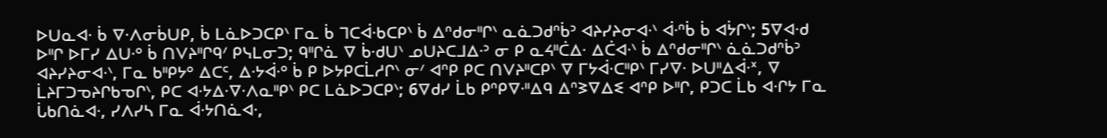ᐅᑌᓇᐊᐧ ᑳ ᐁᐧᐱᓂᑳᑌᑭ, ᑳ ᒪᓈᐅᑐᑕᑭᐠ ᒥᓇ ᑳ ᒣᑕᐋᐧᑲᑕᑭᐠ ᑳ ᐃᐢᑯᓂᐦᒋᐠ ᓇᓈᑐᑯᐢᑳᐣ ᐊᔨᓯᔨᓂᐊᐧᐠ ᐋᐧᐢᑳ ᑳ ᐊᔮᒋᐠ; 5ᐁᐊᐧᑯ ᐅᐦᒋ ᐅᒥᓯ ᐃᑌᐧᐤ ᑳ ᑎᐯᔨᐦᒋᑫᐟ ᑭᓭᒪᓂᑐ; ᑫᐦᒋᓈ ᐁ ᑳᐧᑯᑌᐠ ᓄᑌᔨᑕᒧᐃᐧᐣ ᓂ ᑭ ᓇᔦᐦᑖᐃᐧ ᐃᑖᐊᐧᐠ ᑳ ᐃᐢᑯᓂᐦᒋᐠ ᓈᓈᑐᑯᐢᑳᐣ ᐊᔨᓯᔨᓂᐊᐧᐠ, ᒥᓇ ᑲᐦᑭᔭᐤ ᐃᑕᒼ, ᐃᐧᔭᐋᐧᐤ ᑳ ᑭ ᐅᔭᑭᑕᒫᓱᒋᐠ ᓂᐟ ᐊᐢᑭ ᑭᑕ ᑎᐯᔨᐦᑕᑭᐠ ᐁ ᒥᔭᐋᐧᑕᐦᑭᐠ ᒥᓯᐁᐧ ᐅᑌᐦᐃᐋᐧᕽ, ᐁ ᒫᔨᒥᑐᓀᔨᒋᑲᓀᒋᐠ, ᑭᑕ ᐊᐧᔭᐃᐧᐁᐧᐱᓇᐦᑭᐠ ᑭᑕ ᒪᓈᐅᑐᑕᑭᐠ; 6ᐁᑯᓯ ᒫᑲ ᑭᐢᑭᐁᐧᐦᐃᑫ ᐃᐢᕒᐁᐃᓬ ᐊᐢᑭ ᐅᐦᒋ, ᑭᑐᑕ ᒫᑲ ᐊᐧᒋᔭ ᒥᓇ ᒑᑲᑎᓈᐊᐧ, ᓯᐱᓯᓴ ᒥᓇ ᐋᐧᔭᑎᓈᐊᐧ,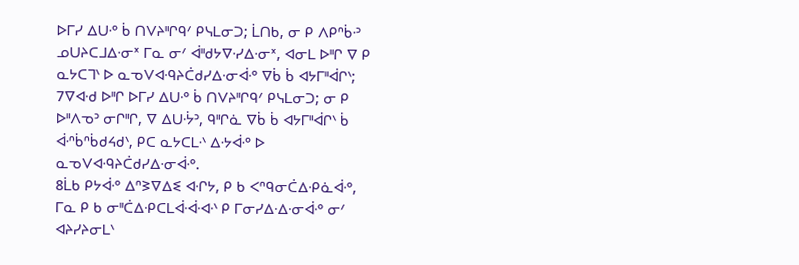ᐅᒥᓯ ᐃᑌᐧᐤ ᑳ ᑎᐯᔨᐦᒋᑫᐟ ᑭᓭᒪᓂᑐ; ᒫᑎᑲ, ᓂ ᑭ ᐱᑭᐢᑳᐧᐣ ᓄᑌᔨᑕᒧᐃᐧᓂᕽ ᒥᓇ ᓂᐟ ᐋᐦᑯᔭᐁᐧᓯᐃᐧᓂᕽ, ᐊᓂᒪ ᐅᐦᒋ ᐁ ᑭ ᓇᔭᑕᒣᐠ ᐅ ᓇᓀᐯᐊᐧᑫᔨᑖᑯᓯᐃᐧᓂᐋᐧᐤ ᐁᑳ ᑳ ᐊᔭᒥᐦᐋᒋᐠ; 7ᐁᐊᐧᑯ ᐅᐦᒋ ᐅᒥᓯ ᐃᑌᐧᐤ ᑳ ᑎᐯᔨᐦᒋᑫᐟ ᑭᓭᒪᓂᑐ; ᓂ ᑭ ᐅᐦᐱᓀᐣ ᓂᒋᐦᒋ, ᐁ ᐃᑌᐧᔮᐣ, ᑫᐦᒋᓈ ᐁᑳ ᑳ ᐊᔭᒥᐦᐋᒋᐠ ᑳ ᐋᐧᐢᑳᐢᑳᑯᔦᑯᐠ, ᑭᑕ ᓇᔭᑕᒪᐧᐠ ᐃᐧᔭᐋᐧᐤ ᐅ ᓇᓀᐯᐊᐧᑫᔨᑖᑯᓯᐃᐧᓂᐋᐧᐤ.
8ᒫᑲ ᑭᔭᐋᐧᐤ ᐃᐢᕒᐁᐃᓬ ᐊᐧᒋᔭ, ᑭ ᑲ ᐸᐢᑫᓂᑖᐃᐧᑭᓈᐋᐧᐤ, ᒥᓇ ᑭ ᑲ ᓂᐦᑖᐃᐧᑭᑕᒪᐋᐧᐋᐧᐊᐧᐠ ᑭ ᒥᓂᓯᐃᐧᐃᐧᓂᐋᐧᐤ ᓂᐟ ᐊᔨᓯᔨᓂᒪᐠ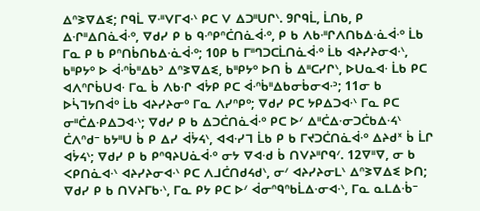ᐃᐢᕒᐁᐃᓬ; ᒋᑫᒫ ᐁᐧᐦᐯᒥᐊᐧᐠ ᑭᑕ ᐯ ᐃᑐᐦᑌᒋᐠ. 9ᒋᑫᒫ, ᒫᑎᑲ, ᑭ ᐃᐧᒋᐦᐃᑎᓈᐋᐧᐤ, ᐁᑯᓯ ᑭ ᑲ ᑫᐧᐢᑭᐢᑖᑎᓈᐋᐧᐤ, ᑭ ᑲ ᐱᑲᐧᐦᒋᐱᑎᑲᐃᐧᓈᐋᐧᐤ ᒫᑲ ᒥᓇ ᑭ ᑲ ᑭᐢᑎᑳᑎᑲᐃᐧᓈᐋᐧᐤ; 10ᑭ ᑲ ᒥᐦᒉᑐᑕᒫᑎᓈᐋᐧᐤ ᒫᑲ ᐊᔨᓯᔨᓂᐊᐧᐠ, ᑲᐦᑭᔭᐤ ᐅ ᐋᐧᐢᑳᐦᐃᑲᐣ ᐃᐢᕒᐁᐃᓬ, ᑲᐦᑭᔭᐤ ᐅᑎ ᑳ ᐃᐦᑕᓯᒋᐠ, ᐅᑌᓇᐊᐧ ᒫᑲ ᑭᑕ ᐊᐱᐢᒋᑳᑌᐊᐧ ᒥᓇ ᑳ ᐱᑲᐧᒋ ᐊᔮᑭ ᑭᑕ ᐋᐧᐢᑳᐦᐃᑲᓂᑳᓂᐊᐧᐣ; 11ᓂ ᑲ ᐅᓵᒣᔭᑎᐋᐤ ᒫᑲ ᐊᔨᓯᔨᓂᐤ ᒥᓇ ᐱᓯᐢᑭᐤ; ᐁᑯᓯ ᑭᑕ ᔭᑭᐃᑐᐊᐧᐠ ᒥᓇ ᑭᑕ ᓂᐦᑖᐃᐧᑭᐃᑐᐊᐧᐠ; ᐁᑯᓯ ᑭ ᑲ ᐃᑐᑖᑎᓈᐋᐧᐤ ᑭᑕ ᐅᐟ ᐃᐦᑖᐃᐧᓂᑐᑖᑲᐃᐧᔦᐠ ᑖᐱᐢᑯᐨ ᑲᔭᐦᑌ ᑳ ᑭ ᐃᓯ ᐋᔮᔦᐠ, ᐊᐊᐧᓯᒣ ᒫᑲ ᑭ ᑲ ᒥᔪᑐᑖᑎᓈᐋᐧᐤ ᐃᔨᑯᕽ ᑳ ᒫᒋ ᐊᔮᔦᐠ; ᐁᑯᓯ ᑭ ᑲ ᑭᐢᑫᔨᑌᓈᐋᐧᐤ ᓂᔭ ᐁᐊᐧᑯ ᑳ ᑎᐯᔨᐦᒋᑫᐟ. 12ᐁᐦᐁ, ᓂ ᑲ ᐸᑭᑎᓈᐊᐧᐠ ᐊᔨᓯᔨᓂᐊᐧᐠ ᑭᑕ ᐱᒧᑖᑎᑯᔦᑯᐠ, ᓂᐟ ᐊᔨᓯᔨᓂᒪᐠ ᐃᐢᕒᐁᐃᓬ ᐅᑎ; ᐁᑯᓯ ᑭ ᑲ ᑎᐯᔨᒥᑲᐧᐠ, ᒥᓇ ᑭᔭ ᑭᑕ ᐅᐟ ᐋᓂᐢᑫᐢᑲᒫᐃᐧᓂᐊᐧᐠ, ᒥᓇ ᓇᒪᐃᐧᑳᐨ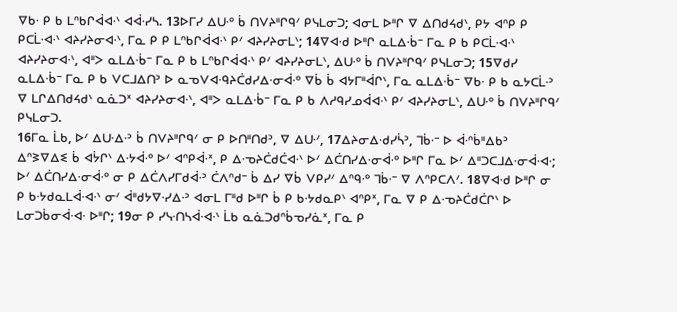ᐁᑲᐧ ᑭ ᑲ ᒪᐢᑲᒋᐋᐊᐧᐠ ᐊᐋᐧᓯᓴ. 13ᐅᒥᓯ ᐃᑌᐧᐤ ᑳ ᑎᐯᔨᐦᒋᑫᐟ ᑭᓭᒪᓂᑐ; ᐊᓂᒪ ᐅᐦᒋ ᐁ ᐃᑎᑯᔦᑯᐠ, ᑭᔭ ᐊᐢᑭ ᑭ ᑭᑕᒫᐧᐊᐧᐠ ᐊᔨᓯᔨᓂᐊᐧᐠ, ᒥᓇ ᑭ ᑭ ᒪᐢᑲᒋᐋᐊᐧᐠ ᑭᐟ ᐊᔨᓯᔨᓂᒪᐠ; 14ᐁᐊᐧᑯ ᐅᐦᒋ ᓇᒪᐃᐧᑳᐨ ᒥᓇ ᑭ ᑲ ᑭᑕᒫᐧᐊᐧᐠ ᐊᔨᓯᔨᓂᐊᐧᐠ, ᐊᐦᐳ ᓇᒪᐃᐧᑳᐨ ᒥᓇ ᑭ ᑲ ᒪᐢᑲᒋᐋᐊᐧᐠ ᑭᐟ ᐊᔨᓯᔨᓂᒪᐠ, ᐃᑌᐧᐤ ᑳ ᑎᐯᔨᐦᒋᑫᐟ ᑭᓭᒪᓂᑐ; 15ᐁᑯᓯ ᓇᒪᐃᐧᑳᐨ ᒥᓇ ᑭ ᑲ ᐯᑕᒧᐃᑎᐣ ᐅ ᓇᓀᐯᐊᐧᑫᔨᑖᑯᓯᐃᐧᓂᐋᐧᐤ ᐁᑳ ᑳ ᐊᔭᒥᐦᐋᒋᐠ, ᒥᓇ ᓇᒪᐃᐧᑳᐨ ᐁᑲᐧ ᑭ ᑲ ᓇᔭᑕᒫᐧᐣ ᐁ ᒪᒋᐃᑎᑯᔦᑯᐠ ᓇᓈᑐᕽ ᐊᔨᓯᔨᓂᐊᐧᐠ, ᐊᐦᐳ ᓇᒪᐃᐧᑳᐨ ᒥᓇ ᑭ ᑲ ᐱᓱᑫᓯᓄᐋᐊᐧᐠ ᑭᐟ ᐊᔨᓯᔨᓂᒪᐠ, ᐃᑌᐧᐤ ᑳ ᑎᐯᔨᐦᒋᑫᐟ ᑭᓭᒪᓂᑐ.
16ᒥᓇ ᒫᑲ, ᐅᐟ ᐃᑌᐧᐃᐧᐣ ᑳ ᑎᐯᔨᐦᒋᑫᐟ ᓂ ᑭ ᐅᑎᐦᑎᑯᐣ, ᐁ ᐃᑌᐧᐟ, 17ᐃᔨᓂᐃᐧᑯᓯᓵᐣ, ᒣᑳᐧᐨ ᐅ ᐋᐧᐢᑳᐦᐃᑲᐣ ᐃᐢᕒᐁᐃᓬ ᑳ ᐊᔮᒋᐠ ᐃᐧᔭᐋᐧᐤ ᐅᐟ ᐊᐢᑭᐋᐧᕽ, ᑭ ᐃᐧᓀᔨᑖᑯᑖᐊᐧᐠ ᐅᐟ ᐃᑖᑎᓯᐃᐧᓂᐋᐧᐤ ᐅᐦᒋ ᒥᓇ ᐅᐟ ᐃᐦᑐᑕᒧᐃᐧᓂᐋᐧᐊᐧ; ᐅᐟ ᐃᑖᑎᓯᐃᐧᓂᐋᐧᐤ ᓂ ᑭ ᐃᑖᐱᓯᒥᑯᐋᐧᐣ ᑖᐱᐢᑯᐨ ᑳ ᐃᓯ ᐁᑳ ᐯᑭᓯᐟ ᐃᐢᑫᐧᐤ ᒣᑳᐧᐨ ᐁ ᐱᐢᑭᑕᐱᐟ. 18ᐁᐊᐧᑯ ᐅᐦᒋ ᓂ ᑭ ᑲᐧᔭᑯᓇᒪᐋᐧᐊᐧᐠ ᓂᐟ ᐋᐦᑯᔭᐁᐧᓯᐃᐧᐣ ᐊᓂᒪ ᒥᐦᑯ ᐅᐦᒋ ᑳ ᑭ ᑲᐧᔭᑯᓇᑭᐠ ᐊᐢᑭᕽ, ᒥᓇ ᐁ ᑭ ᐃᐧᓀᔨᑖᑯᑖᒋᐠ ᐅ ᒪᓂᑐᑳᓂᐋᐧᐊᐧ ᐅᐦᒋ; 19ᓂ ᑭ ᓯᓭᐧᑎᓴᐋᐧᐊᐧᐠ ᒫᑲ ᓇᓈᑐᑯᐢᑳᓀᓯᓈᕽ, ᒥᓇ ᑭ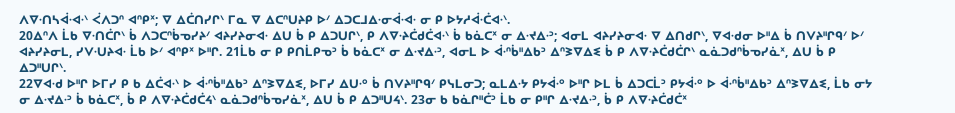ᐱᐁᐧᑎᓴᐋᐧᐊᐧᐠ ᐹᐱᑐᐢ ᐊᐢᑭᕽ; ᐁ ᐃᑖᑎᓯᒋᐠ ᒥᓇ ᐁ ᐃᑕᐢᑌᔨᑭ ᐅᐟ ᐃᑐᑕᒧᐃᐧᓂᐋᐧᐊᐧ ᓂ ᑭ ᐅᔭᓱᐋᐧᑖᐊᐧᐠ.
20ᐃᐢᐱ ᒫᑲ ᐁᐧᑎᑖᒋᐠ ᑳ ᐱᑐᑕᐢᑳᓀᓯᔨᐟ ᐊᔨᓯᔨᓂᐊᐧ ᐃᑌ ᑳ ᑭ ᐃᑐᑌᒋᐠ, ᑭ ᐱᐁᐧᔨᑖᑯᑖᐊᐧᐠ ᑳ ᑲᓈᑕᕽ ᓂ ᐃᐧᔪᐃᐧᐣ; ᐊᓂᒪ ᐊᔨᓯᔨᓂᐊᐧ ᐁ ᐃᑎᑯᒋᐠ, ᐁᐊᐧᑯᓂ ᐅᐦᐃ ᑳ ᑎᐯᔨᐦᒋᑫᐟ ᐅᐟ ᐊᔨᓯᔨᓂᒪ, ᓯᐯᐧᑌᔨᐊᐧ ᒫᑲ ᐅᐟ ᐊᐢᑭᕽ ᐅᐦᒋ. 21ᒫᑲ ᓂ ᑭ ᑭᑎᒫᑭᓀᐣ ᑳ ᑲᓈᑕᕽ ᓂ ᐃᐧᔪᐃᐧᐣ, ᐊᓂᒪ ᐅ ᐋᐧᐢᑳᐦᐃᑲᐣ ᐃᐢᕒᐁᐃᓬ ᑳ ᑭ ᐱᐁᐧᔨᑖᑯᑖᒋᐠ ᓇᓈᑐᑯᐢᑳᓀᓯᓈᕽ, ᐃᑌ ᑳ ᑭ ᐃᑐᐦᑌᒋᐠ.
22ᐁᐊᐧᑯ ᐅᐦᒋ ᐅᒥᓯ ᑭ ᑲ ᐃᑖᐊᐧᐠ ᐅ ᐋᐧᐢᑳᐦᐃᑲᐣ ᐃᐢᕒᐁᐃᓬ, ᐅᒥᓯ ᐃᑌᐧᐤ ᑳ ᑎᐯᔨᐦᒋᑫᐟ ᑭᓭᒪᓂᑐ; ᓇᒪᐃᐧᔭ ᑭᔭᐋᐧᐤ ᐅᐦᒋ ᐅᒪ ᑳ ᐃᑐᑕᒫᐣ ᑭᔭᐋᐧᐤ ᐅ ᐋᐧᐢᑳᐦᐃᑲᐣ ᐃᐢᕒᐁᐃᓬ, ᒫᑲ ᓂᔭ ᓂ ᐃᐧᔪᐃᐧᐣ ᑳ ᑲᓈᑕᕽ, ᑳ ᑭ ᐱᐁᐧᔨᑖᑯᑖᔦᐠ ᓇᓈᑐᑯᐢᑳᓀᓯᓈᕽ, ᐃᑌ ᑳ ᑭ ᐃᑐᐦᑌᔦᐠ. 23ᓂ ᑲ ᑲᓈᒋᐦᑖᐣ ᒫᑲ ᓂ ᑭᐦᒋ ᐃᐧᔪᐃᐧᐣ, ᑳ ᑭ ᐱᐁᐧᔨᑖᑯᑖᕽ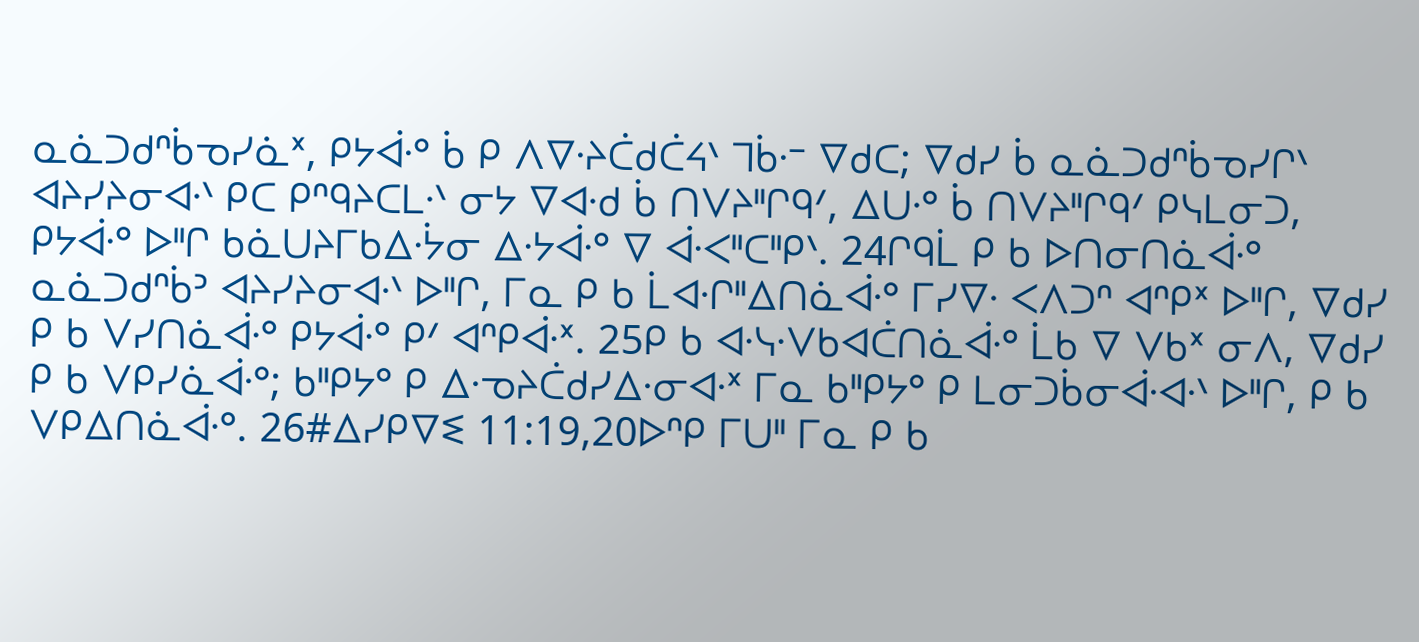ᓇᓈᑐᑯᐢᑳᓀᓯᓈᕽ, ᑭᔭᐋᐧᐤ ᑳ ᑭ ᐱᐁᐧᔨᑖᑯᑖᔦᐠ ᒣᑳᐧᐨ ᐁᑯᑕ; ᐁᑯᓯ ᑳ ᓇᓈᑐᑯᐢᑳᓀᓯᒋᐠ ᐊᔨᓯᔨᓂᐊᐧᐠ ᑭᑕ ᑭᐢᑫᔨᑕᒪᐧᐠ ᓂᔭ ᐁᐊᐧᑯ ᑳ ᑎᐯᔨᐦᒋᑫᐟ, ᐃᑌᐧᐤ ᑳ ᑎᐯᔨᐦᒋᑫᐟ ᑭᓭᒪᓂᑐ, ᑭᔭᐋᐧᐤ ᐅᐦᒋ ᑲᓈᑌᔨᒥᑲᐃᐧᔮᓂ ᐃᐧᔭᐋᐧᐤ ᐁ ᐋᐧᐸᐦᑕᐦᑭᐠ. 24ᒋᑫᒫ ᑭ ᑲ ᐅᑎᓂᑎᓈᐋᐧᐤ ᓇᓈᑐᑯᐢᑳᐣ ᐊᔨᓯᔨᓂᐊᐧᐠ ᐅᐦᒋ, ᒥᓇ ᑭ ᑲ ᒫᐊᐧᒋᐦᐃᑎᓈᐋᐧᐤ ᒥᓯᐁᐧ ᐸᐱᑐᐢ ᐊᐢᑭᕽ ᐅᐦᒋ, ᐁᑯᓯ ᑭ ᑲ ᐯᓯᑎᓈᐋᐧᐤ ᑭᔭᐋᐧᐤ ᑭᐟ ᐊᐢᑭᐋᐧᕽ. 25ᑭ ᑲ ᐊᐧᓭᐧᐯᑲᐊᑖᑎᓈᐋᐧᐤ ᒫᑲ ᐁ ᐯᑲᕽ ᓂᐱ, ᐁᑯᓯ ᑭ ᑲ ᐯᑭᓯᓈᐋᐧᐤ; ᑲᐦᑭᔭᐤ ᑭ ᐃᐧᓀᔨᑖᑯᓯᐃᐧᓂᐊᐧᕽ ᒥᓇ ᑲᐦᑭᔭᐤ ᑭ ᒪᓂᑐᑳᓂᐋᐧᐊᐧᐠ ᐅᐦᒋ, ᑭ ᑲ ᐯᑭᐃᑎᓈᐋᐧᐤ. 26#ᐃᓯᑭᐁᓬ 11:19,20ᐅᐢᑭ ᒥᑌᐦ ᒥᓇ ᑭ ᑲ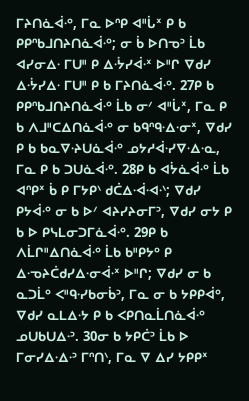ᒥᔨᑎᓈᐋᐧᐤ, ᒥᓇ ᐅᐢᑭ ᐊᐦᒑᕽ ᑭ ᑲ ᑭᑭᐢᑲᒧᑎᔨᑎᓈᐋᐧᐤ; ᓂ ᑳ ᐅᑎᓀᐣ ᒫᑲ ᐊᓯᓂᐃᐧ ᒥᑌᐦ ᑭ ᐃᐧᔮᓯᐋᐧᕽ ᐅᐦᒋ ᐁᑯᓯ ᐃᐧᔮᓯᐃᐧ ᒥᑌᐦ ᑭ ᑲ ᒥᔨᑎᓈᐋᐧᐤ. 27ᑭ ᑲ ᑭᑭᐢᑲᒧᑎᔨᑎᓈᐋᐧᐤ ᒫᑲ ᓂᐟ ᐊᐦᒑᕽ, ᒥᓇ ᑭ ᑲ ᐱᒧᐦᑕᐃᑎᓈᐋᐧᐤ ᓂ ᑲᑫᐢᑫᐧᐃᐧᓂᕽ, ᐁᑯᓯ ᑭ ᑲ ᑲᓇᐁᐧᔨᑌᓈᐋᐧᐤ ᓄᔭᓱᐋᐧᓯᐁᐧᐃᐧᓇ, ᒥᓇ ᑭ ᑲ ᑐᑌᓈᐋᐧᐤ. 28ᑭ ᑲ ᐊᔮᓈᐋᐧᐤ ᒫᑲ ᐊᐢᑭᕽ ᑳ ᑭ ᒥᔭᑭᐠ ᑯᑖᐃᐧᐋᐧᐊᐧᐠ; ᐁᑯᓯ ᑭᔭᐋᐧᐤ ᓂ ᑲ ᐅᐟ ᐊᔨᓯᔨᓂᒥᐣ, ᐁᑯᓯ ᓂᔭ ᑭ ᑲ ᐅ ᑭᓭᒪᓂᑐᒥᓈᐋᐧᐤ. 29ᑭ ᑲ ᐱᒫᒋᐦᐃᑎᓈᐋᐧᐤ ᒫᑲ ᑲᐦᑭᔭᐤ ᑭ ᐃᐧᓀᔨᑖᑯᓯᐃᐧᓂᐋᐧᕽ ᐅᐦᒋ; ᐁᑯᓯ ᓂ ᑲ ᓇᑐᒫᐤ ᐸᐦᑫᐧᓯᑲᓂᑳᐣ, ᒥᓇ ᓂ ᑲ ᔭᑭᑭᐋᐤ, ᐁᑯᓯ ᓇᒪᐃᐧᔭ ᑭ ᑲ ᐸᑭᑎᓇᒫᑎᓈᐋᐧᐤ ᓄᑌᑲᑌᐃᐧᐣ. 30ᓂ ᑲ ᔭᑭᑖᐣ ᒫᑲ ᐅ ᒥᓂᓯᐃᐧᐃᐧᐣ ᒥᐢᑎᐠ, ᒥᓇ ᐁ ᐃᓯ ᔭᑭᑭᕽ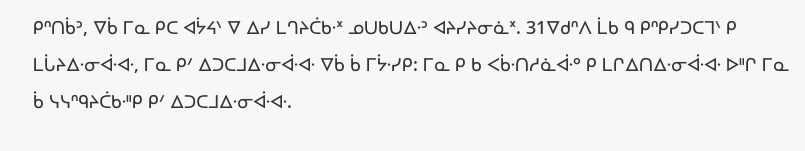ᑭᐢᑎᑳᐣ, ᐁᑳ ᒥᓇ ᑭᑕ ᐊᔮᔦᐠ ᐁ ᐃᓯ ᒪᒉᔨᑖᑲᐧᕽ ᓄᑌᑲᑌᐃᐧᐣ ᐊᔨᓯᔨᓂᓈᕽ. 31ᐁᑯᐢᐱ ᒫᑲ ᑫ ᑭᐢᑭᓯᑐᑕᒣᐠ ᑭ ᒪᒑᔨᐃᐧᓂᐋᐧᐊᐧ, ᒥᓇ ᑭᐟ ᐃᑐᑕᒧᐃᐧᓂᐋᐧᐊᐧ ᐁᑳ ᑳ ᒥᔮᐧᓯᑭ: ᒥᓇ ᑭ ᑲ ᐸᑳᐧᑎᓱᓈᐋᐧᐤ ᑭ ᒪᒋᐃᑎᐃᐧᓂᐋᐧᐊᐧ ᐅᐦᒋ ᒥᓇ ᑳ ᓭᓭᐢᑫᔨᑖᑲᐧᐦᑭ ᑭᐟ ᐃᑐᑕᒧᐃᐧᓂᐋᐧᐊᐧ.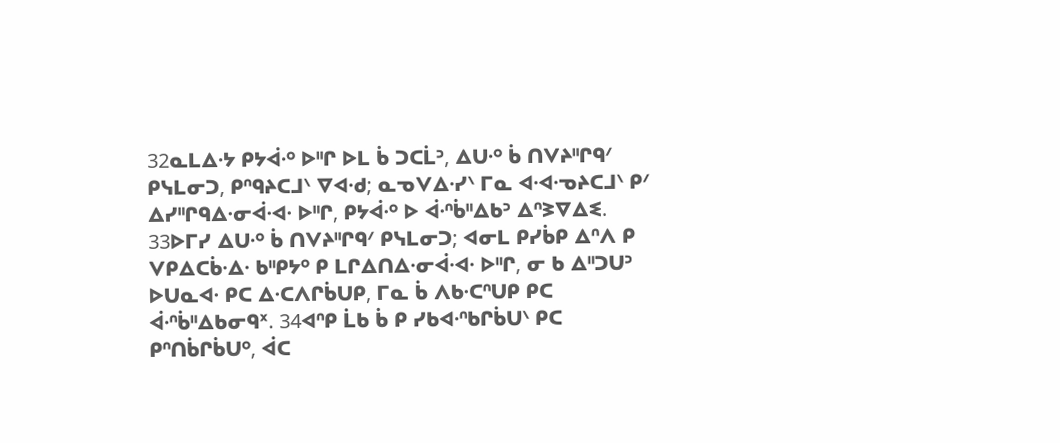32ᓇᒪᐃᐧᔭ ᑭᔭᐋᐧᐤ ᐅᐦᒋ ᐅᒪ ᑳ ᑐᑕᒫᐣ, ᐃᑌᐧᐤ ᑳ ᑎᐯᔨᐦᒋᑫᐟ ᑭᓭᒪᓂᑐ, ᑭᐢᑫᔨᑕᒧᐠ ᐁᐊᐧᑯ; ᓇᓀᐯᐃᐧᓯᐠ ᒥᓇ ᐊᐧᐊᐧᓀᔨᑕᒧᐠ ᑭᐟ ᐃᓯᐦᒋᑫᐃᐧᓂᐋᐧᐊᐧ ᐅᐦᒋ, ᑭᔭᐋᐧᐤ ᐅ ᐋᐧᐢᑳᐦᐃᑲᐣ ᐃᐢᕒᐁᐃᓬ.
33ᐅᒥᓯ ᐃᑌᐧᐤ ᑳ ᑎᐯᔨᐦᒋᑫᐟ ᑭᓭᒪᓂᑐ; ᐊᓂᒪ ᑭᓯᑳᑭ ᐃᐢᐱ ᑭ ᐯᑭᐃᑕᑳᐧᐃᐧ ᑲᐦᑭᔭᐤ ᑭ ᒪᒋᐃᑎᐃᐧᓂᐋᐧᐊᐧ ᐅᐦᒋ, ᓂ ᑲ ᐃᐦᑐᑌᐣ ᐅᑌᓇᐊᐧ ᑭᑕ ᐃᐧᑕᐱᒋᑳᑌᑭ, ᒥᓇ ᑳ ᐱᑲᐧᑕᐢᑌᑭ ᑭᑕ ᐋᐧᐢᑳᐦᐃᑲᓂᑫᕽ. 34ᐊᐢᑭ ᒫᑲ ᑳ ᑭ ᓯᑲᐊᐧᐢᑲᒋᑳᑌᐠ ᑭᑕ ᑭᐢᑎᑳᒋᑳᑌᐤ, ᐋᑕ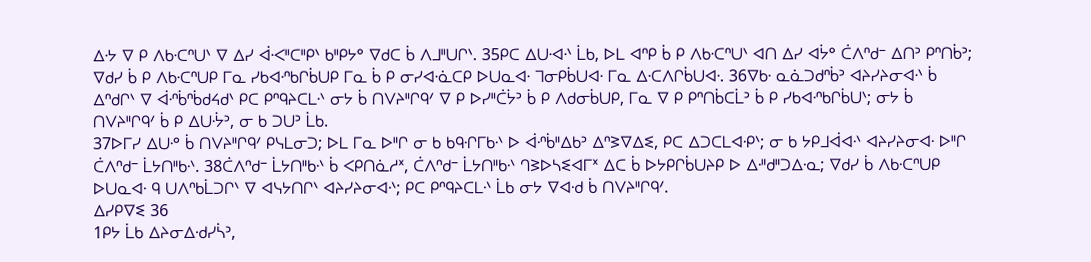ᐃᐧᔭ ᐁ ᑭ ᐱᑲᐧᑕᐢᑌᐠ ᐁ ᐃᓯ ᐋᐧᐸᐦᑕᐦᑭᐠ ᑲᐦᑭᔭᐤ ᐁᑯᑕ ᑳ ᐱᒧᐦᑌᒋᐠ. 35ᑭᑕ ᐃᑌᐧᐊᐧᐠ ᒫᑲ, ᐅᒪ ᐊᐢᑭ ᑳ ᑭ ᐱᑲᐧᑕᐢᑌᐠ ᐊᑎ ᐃᓯ ᐊᔮᐤ ᑖᐱᐢᑯᐨ ᐃᑎᐣ ᑭᐢᑎᑳᐣ; ᐁᑯᓯ ᑳ ᑭ ᐱᑲᐧᑕᐢᑌᑭ ᒥᓇ ᓯᑲᐊᐧᐢᑲᒋᑳᑌᑭ ᒥᓇ ᑳ ᑭ ᓂᓯᐊᐧᓈᑕᑭ ᐅᑌᓇᐊᐧ ᒣᓂᑭᑳᑌᐊᐧ ᒥᓇ ᐃᐧᑕᐱᒋᑳᑌᐊᐧ. 36ᐁᑲᐧ ᓇᓈᑐᑯᐢᑳᐣ ᐊᔨᓯᔨᓂᐊᐧᐠ ᑳ ᐃᐢᑯᒋᐠ ᐁ ᐋᐧᐢᑳᐢᑳᑯᔦᑯᐠ ᑭᑕ ᑭᐢᑫᔨᑕᒪᐧᐠ ᓂᔭ ᑳ ᑎᐯᔨᐦᒋᑫᐟ ᐁ ᑭ ᐅᓯᐦᑖᔮᐣ ᑳ ᑭ ᐱᑯᓂᑳᑌᑭ, ᒥᓇ ᐁ ᑭ ᑭᐢᑎᑳᑕᒫᐣ ᑳ ᑭ ᓯᑲᐊᐧᐢᑲᒋᑳᑌᐠ; ᓂᔭ ᑳ ᑎᐯᔨᐦᒋᑫᐟ ᑳ ᑭ ᐃᑌᐧᔮᐣ, ᓂ ᑲ ᑐᑌᐣ ᒫᑲ.
37ᐅᒥᓯ ᐃᑌᐧᐤ ᑳ ᑎᐯᔨᐦᒋᑫᐟ ᑭᓭᒪᓂᑐ; ᐅᒪ ᒥᓇ ᐅᐦᒋ ᓂ ᑲ ᑲᑫᐧᒋᒥᑲᐧᐠ ᐅ ᐋᐧᐢᑳᐦᐃᑲᐣ ᐃᐢᕒᐁᐃᓬ, ᑭᑕ ᐃᑐᑕᒪᐊᐧᑭᐠ; ᓂ ᑲ ᔭᑭᒧᐋᐊᐧᐠ ᐊᔨᓯᔨᓂᐊᐧ ᐅᐦᒋ ᑖᐱᐢᑯᐨ ᒫᔭᑎᐦᑲᐧᐠ. 38ᑖᐱᐢᑯᐨ ᒫᔭᑎᐦᑲᐧᐠ ᑳ ᐸᑭᑎᓈᓱᕽ, ᑖᐱᐢᑯᐨ ᒫᔭᑎᐦᑲᐧᐠ ᒉᕒᐅᓴᓬᐊᒥᕽ ᐃᑕ ᑳ ᐅᔭᑭᒋᑳᑌᔨᑭ ᐅ ᐃᐧᐦᑯᐦᑐᐃᐧᓇ; ᐁᑯᓯ ᑳ ᐱᑲᐧᑕᐢᑌᑭ ᐅᑌᓇᐊᐧ ᑫ ᑌᐱᐢᑲᒫᑐᒋᐠ ᐁ ᐊᓭᔭᑎᒋᐠ ᐊᔨᓯᔨᓂᐊᐧᐠ; ᑭᑕ ᑭᐢᑫᔨᑕᒪᐧᐠ ᒫᑲ ᓂᔭ ᐁᐊᐧᑯ ᑳ ᑎᐯᔨᐦᒋᑫᐟ.
ᐃᓯᑭᐁᓬ 36
1ᑭᔭ ᒫᑲ ᐃᔨᓂᐃᐧᑯᓯᓵᐣ,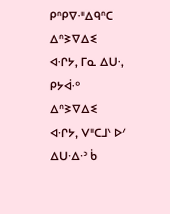ᑭᐢᑭᐁᐧᐦᐃᑫᐢᑕ ᐃᐢᕒᐁᐃᓬ ᐊᐧᒋᔭ, ᒥᓇ ᐃᑌᐧ, ᑭᔭᐋᐧᐤ ᐃᐢᕒᐁᐃᓬ ᐊᐧᒋᔭ, ᐯᐦᑕᒧᐠ ᐅᐟ ᐃᑌᐧᐃᐧᐣ ᑳ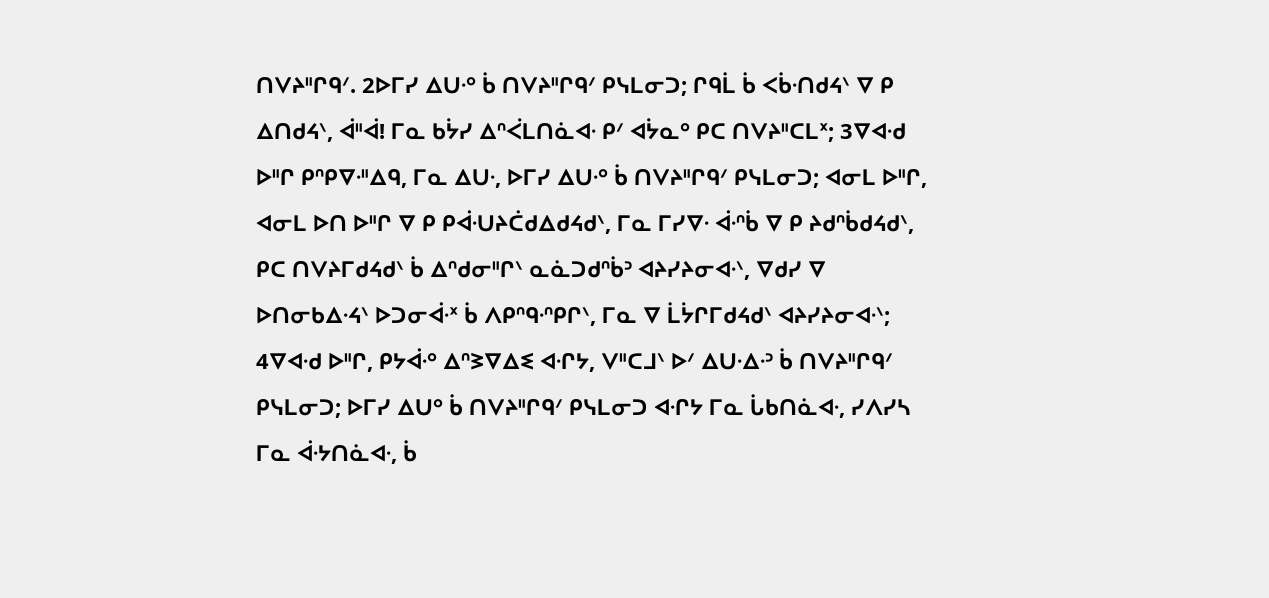ᑎᐯᔨᐦᒋᑫᐟ. 2ᐅᒥᓯ ᐃᑌᐧᐤ ᑳ ᑎᐯᔨᐦᒋᑫᐟ ᑭᓭᒪᓂᑐ; ᒋᑫᒫ ᑳ ᐸᑳᐧᑎᑯᔦᐠ ᐁ ᑭ ᐃᑎᑯᔦᐠ, ᐋᐦᐋ! ᒥᓇ ᑲᔮᓯ ᐃᐢᐹᒪᑎᓈᐊᐧ ᑭᐟ ᐊᔮᓇᐤ ᑭᑕ ᑎᐯᔨᐦᑕᒪᕽ; 3ᐁᐊᐧᑯ ᐅᐦᒋ ᑭᐢᑭᐁᐧᐦᐃᑫ, ᒥᓇ ᐃᑌᐧ, ᐅᒥᓯ ᐃᑌᐧᐤ ᑳ ᑎᐯᔨᐦᒋᑫᐟ ᑭᓭᒪᓂᑐ; ᐊᓂᒪ ᐅᐦᒋ, ᐊᓂᒪ ᐅᑎ ᐅᐦᒋ ᐁ ᑭ ᑭᐋᐧᑌᔨᑖᑯᐃᑯᔦᑯᐠ, ᒥᓇ ᒥᓯᐁᐧ ᐋᐧᐢᑳ ᐁ ᑭ ᔨᑯᐢᑳᑯᔦᑯᐠ, ᑭᑕ ᑎᐯᔨᒥᑯᔦᑯᐠ ᑳ ᐃᐢᑯᓂᐦᒋᐠ ᓇᓈᑐᑯᐢᑳᐣ ᐊᔨᓯᔨᓂᐊᐧᐠ, ᐁᑯᓯ ᐁ ᐅᑎᓂᑲᐃᐧᔦᐠ ᐅᑐᓂᐋᐧᕽ ᑳ ᐱᑭᐢᑫᐧᐢᑭᒋᐠ, ᒥᓇ ᐁ ᒫᔮᒋᒥᑯᔦᑯᐠ ᐊᔨᓯᔨᓂᐊᐧᐠ; 4ᐁᐊᐧᑯ ᐅᐦᒋ, ᑭᔭᐋᐧᐤ ᐃᐢᕒᐁᐃᓬ ᐊᐧᒋᔭ, ᐯᐦᑕᒧᐠ ᐅᐟ ᐃᑌᐧᐃᐧᐣ ᑳ ᑎᐯᔨᐦᒋᑫᐟ ᑭᓭᒪᓂᑐ; ᐅᒥᓯ ᐃᑌᐤ ᑳ ᑎᐯᔨᐦᒋᑫᐟ ᑭᓭᒪᓂᑐ ᐊᐧᒋᔭ ᒥᓇ ᒑᑲᑎᓈᐊᐧ, ᓯᐱᓯᓴ ᒥᓇ ᐋᐧᔭᑎᓈᐊᐧ, ᑳ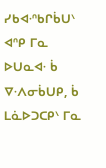ᓯᑲᐊᐧᐢᑲᒋᑳᑌᐠ ᐊᐢᑭ ᒥᓇ ᐅᑌᓇᐊᐧ ᑳ ᐁᐧᐱᓂᑳᑌᑭ, ᑳ ᒪᓈᐅᑐᑕᑭᐠ ᒥᓇ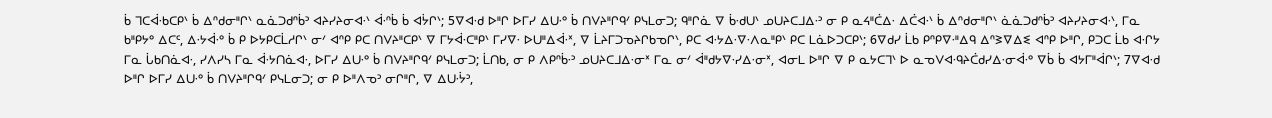ᑳ ᒣᑕᐋᐧᑲᑕᑭᐠ ᑳ ᐃᐢᑯᓂᐦᒋᐠ ᓇᓈᑐᑯᐢᑳᐣ ᐊᔨᓯᔨᓂᐊᐧᐠ ᐋᐧᐢᑳ ᑳ ᐊᔮᒋᐠ; 5ᐁᐊᐧᑯ ᐅᐦᒋ ᐅᒥᓯ ᐃᑌᐧᐤ ᑳ ᑎᐯᔨᐦᒋᑫᐟ ᑭᓭᒪᓂᑐ; ᑫᐦᒋᓈ ᐁ ᑳᐧᑯᑌᐠ ᓄᑌᔨᑕᒧᐃᐧᐣ ᓂ ᑭ ᓇᔦᐦᑖᐃᐧ ᐃᑖᐊᐧᐠ ᑳ ᐃᐢᑯᓂᐦᒋᐠ ᓈᓈᑐᑯᐢᑳᐣ ᐊᔨᓯᔨᓂᐊᐧᐠ, ᒥᓇ ᑲᐦᑭᔭᐤ ᐃᑕᒼ, ᐃᐧᔭᐋᐧᐤ ᑳ ᑭ ᐅᔭᑭᑕᒫᓱᒋᐠ ᓂᐟ ᐊᐢᑭ ᑭᑕ ᑎᐯᔨᐦᑕᑭᐠ ᐁ ᒥᔭᐋᐧᑕᐦᑭᐠ ᒥᓯᐁᐧ ᐅᑌᐦᐃᐋᐧᕽ, ᐁ ᒫᔨᒥᑐᓀᔨᒋᑲᓀᒋᐠ, ᑭᑕ ᐊᐧᔭᐃᐧᐁᐧᐱᓇᐦᑭᐠ ᑭᑕ ᒪᓈᐅᑐᑕᑭᐠ; 6ᐁᑯᓯ ᒫᑲ ᑭᐢᑭᐁᐧᐦᐃᑫ ᐃᐢᕒᐁᐃᓬ ᐊᐢᑭ ᐅᐦᒋ, ᑭᑐᑕ ᒫᑲ ᐊᐧᒋᔭ ᒥᓇ ᒑᑲᑎᓈᐊᐧ, ᓯᐱᓯᓴ ᒥᓇ ᐋᐧᔭᑎᓈᐊᐧ, ᐅᒥᓯ ᐃᑌᐧᐤ ᑳ ᑎᐯᔨᐦᒋᑫᐟ ᑭᓭᒪᓂᑐ; ᒫᑎᑲ, ᓂ ᑭ ᐱᑭᐢᑳᐧᐣ ᓄᑌᔨᑕᒧᐃᐧᓂᕽ ᒥᓇ ᓂᐟ ᐋᐦᑯᔭᐁᐧᓯᐃᐧᓂᕽ, ᐊᓂᒪ ᐅᐦᒋ ᐁ ᑭ ᓇᔭᑕᒣᐠ ᐅ ᓇᓀᐯᐊᐧᑫᔨᑖᑯᓯᐃᐧᓂᐋᐧᐤ ᐁᑳ ᑳ ᐊᔭᒥᐦᐋᒋᐠ; 7ᐁᐊᐧᑯ ᐅᐦᒋ ᐅᒥᓯ ᐃᑌᐧᐤ ᑳ ᑎᐯᔨᐦᒋᑫᐟ ᑭᓭᒪᓂᑐ; ᓂ ᑭ ᐅᐦᐱᓀᐣ ᓂᒋᐦᒋ, ᐁ ᐃᑌᐧᔮᐣ,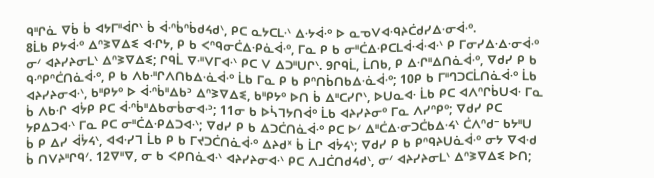ᑫᐦᒋᓈ ᐁᑳ ᑳ ᐊᔭᒥᐦᐋᒋᐠ ᑳ ᐋᐧᐢᑳᐢᑳᑯᔦᑯᐠ, ᑭᑕ ᓇᔭᑕᒪᐧᐠ ᐃᐧᔭᐋᐧᐤ ᐅ ᓇᓀᐯᐊᐧᑫᔨᑖᑯᓯᐃᐧᓂᐋᐧᐤ.
8ᒫᑲ ᑭᔭᐋᐧᐤ ᐃᐢᕒᐁᐃᓬ ᐊᐧᒋᔭ, ᑭ ᑲ ᐸᐢᑫᓂᑖᐃᐧᑭᓈᐋᐧᐤ, ᒥᓇ ᑭ ᑲ ᓂᐦᑖᐃᐧᑭᑕᒪᐋᐧᐋᐧᐊᐧᐠ ᑭ ᒥᓂᓯᐃᐧᐃᐧᓂᐋᐧᐤ ᓂᐟ ᐊᔨᓯᔨᓂᒪᐠ ᐃᐢᕒᐁᐃᓬ; ᒋᑫᒫ ᐁᐧᐦᐯᒥᐊᐧᐠ ᑭᑕ ᐯ ᐃᑐᐦᑌᒋᐠ. 9ᒋᑫᒫ, ᒫᑎᑲ, ᑭ ᐃᐧᒋᐦᐃᑎᓈᐋᐧᐤ, ᐁᑯᓯ ᑭ ᑲ ᑫᐧᐢᑭᐢᑖᑎᓈᐋᐧᐤ, ᑭ ᑲ ᐱᑲᐧᐦᒋᐱᑎᑲᐃᐧᓈᐋᐧᐤ ᒫᑲ ᒥᓇ ᑭ ᑲ ᑭᐢᑎᑳᑎᑲᐃᐧᓈᐋᐧᐤ; 10ᑭ ᑲ ᒥᐦᒉᑐᑕᒫᑎᓈᐋᐧᐤ ᒫᑲ ᐊᔨᓯᔨᓂᐊᐧᐠ, ᑲᐦᑭᔭᐤ ᐅ ᐋᐧᐢᑳᐦᐃᑲᐣ ᐃᐢᕒᐁᐃᓬ, ᑲᐦᑭᔭᐤ ᐅᑎ ᑳ ᐃᐦᑕᓯᒋᐠ, ᐅᑌᓇᐊᐧ ᒫᑲ ᑭᑕ ᐊᐱᐢᒋᑳᑌᐊᐧ ᒥᓇ ᑳ ᐱᑲᐧᒋ ᐊᔮᑭ ᑭᑕ ᐋᐧᐢᑳᐦᐃᑲᓂᑳᓂᐊᐧᐣ; 11ᓂ ᑲ ᐅᓵᒣᔭᑎᐋᐤ ᒫᑲ ᐊᔨᓯᔨᓂᐤ ᒥᓇ ᐱᓯᐢᑭᐤ; ᐁᑯᓯ ᑭᑕ ᔭᑭᐃᑐᐊᐧᐠ ᒥᓇ ᑭᑕ ᓂᐦᑖᐃᐧᑭᐃᑐᐊᐧᐠ; ᐁᑯᓯ ᑭ ᑲ ᐃᑐᑖᑎᓈᐋᐧᐤ ᑭᑕ ᐅᐟ ᐃᐦᑖᐃᐧᓂᑐᑖᑲᐃᐧᔦᐠ ᑖᐱᐢᑯᐨ ᑲᔭᐦᑌ ᑳ ᑭ ᐃᓯ ᐋᔮᔦᐠ, ᐊᐊᐧᓯᒣ ᒫᑲ ᑭ ᑲ ᒥᔪᑐᑖᑎᓈᐋᐧᐤ ᐃᔨᑯᕽ ᑳ ᒫᒋ ᐊᔮᔦᐠ; ᐁᑯᓯ ᑭ ᑲ ᑭᐢᑫᔨᑌᓈᐋᐧᐤ ᓂᔭ ᐁᐊᐧᑯ ᑳ ᑎᐯᔨᐦᒋᑫᐟ. 12ᐁᐦᐁ, ᓂ ᑲ ᐸᑭᑎᓈᐊᐧᐠ ᐊᔨᓯᔨᓂᐊᐧᐠ ᑭᑕ ᐱᒧᑖᑎᑯᔦᑯᐠ, ᓂᐟ ᐊᔨᓯᔨᓂᒪᐠ ᐃᐢᕒᐁᐃᓬ ᐅᑎ;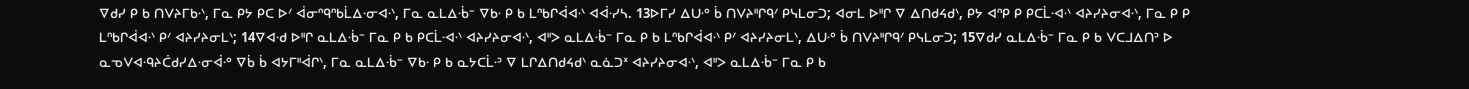ᐁᑯᓯ ᑭ ᑲ ᑎᐯᔨᒥᑲᐧᐠ, ᒥᓇ ᑭᔭ ᑭᑕ ᐅᐟ ᐋᓂᐢᑫᐢᑲᒫᐃᐧᓂᐊᐧᐠ, ᒥᓇ ᓇᒪᐃᐧᑳᐨ ᐁᑲᐧ ᑭ ᑲ ᒪᐢᑲᒋᐋᐊᐧᐠ ᐊᐋᐧᓯᓴ. 13ᐅᒥᓯ ᐃᑌᐧᐤ ᑳ ᑎᐯᔨᐦᒋᑫᐟ ᑭᓭᒪᓂᑐ; ᐊᓂᒪ ᐅᐦᒋ ᐁ ᐃᑎᑯᔦᑯᐠ, ᑭᔭ ᐊᐢᑭ ᑭ ᑭᑕᒫᐧᐊᐧᐠ ᐊᔨᓯᔨᓂᐊᐧᐠ, ᒥᓇ ᑭ ᑭ ᒪᐢᑲᒋᐋᐊᐧᐠ ᑭᐟ ᐊᔨᓯᔨᓂᒪᐠ; 14ᐁᐊᐧᑯ ᐅᐦᒋ ᓇᒪᐃᐧᑳᐨ ᒥᓇ ᑭ ᑲ ᑭᑕᒫᐧᐊᐧᐠ ᐊᔨᓯᔨᓂᐊᐧᐠ, ᐊᐦᐳ ᓇᒪᐃᐧᑳᐨ ᒥᓇ ᑭ ᑲ ᒪᐢᑲᒋᐋᐊᐧᐠ ᑭᐟ ᐊᔨᓯᔨᓂᒪᐠ, ᐃᑌᐧᐤ ᑳ ᑎᐯᔨᐦᒋᑫᐟ ᑭᓭᒪᓂᑐ; 15ᐁᑯᓯ ᓇᒪᐃᐧᑳᐨ ᒥᓇ ᑭ ᑲ ᐯᑕᒧᐃᑎᐣ ᐅ ᓇᓀᐯᐊᐧᑫᔨᑖᑯᓯᐃᐧᓂᐋᐧᐤ ᐁᑳ ᑳ ᐊᔭᒥᐦᐋᒋᐠ, ᒥᓇ ᓇᒪᐃᐧᑳᐨ ᐁᑲᐧ ᑭ ᑲ ᓇᔭᑕᒫᐧᐣ ᐁ ᒪᒋᐃᑎᑯᔦᑯᐠ ᓇᓈᑐᕽ ᐊᔨᓯᔨᓂᐊᐧᐠ, ᐊᐦᐳ ᓇᒪᐃᐧᑳᐨ ᒥᓇ ᑭ ᑲ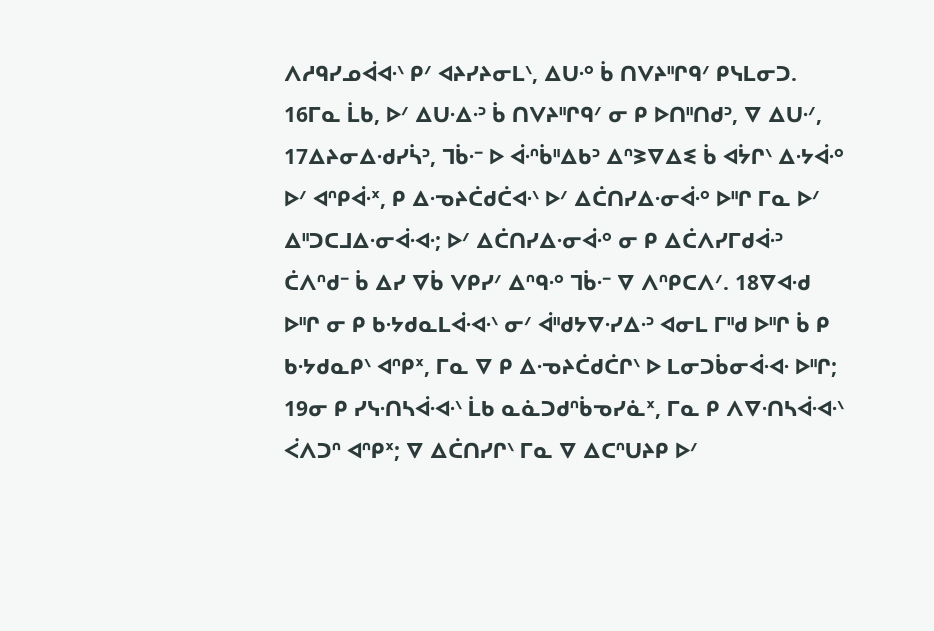ᐱᓱᑫᓯᓄᐋᐊᐧᐠ ᑭᐟ ᐊᔨᓯᔨᓂᒪᐠ, ᐃᑌᐧᐤ ᑳ ᑎᐯᔨᐦᒋᑫᐟ ᑭᓭᒪᓂᑐ.
16ᒥᓇ ᒫᑲ, ᐅᐟ ᐃᑌᐧᐃᐧᐣ ᑳ ᑎᐯᔨᐦᒋᑫᐟ ᓂ ᑭ ᐅᑎᐦᑎᑯᐣ, ᐁ ᐃᑌᐧᐟ, 17ᐃᔨᓂᐃᐧᑯᓯᓵᐣ, ᒣᑳᐧᐨ ᐅ ᐋᐧᐢᑳᐦᐃᑲᐣ ᐃᐢᕒᐁᐃᓬ ᑳ ᐊᔮᒋᐠ ᐃᐧᔭᐋᐧᐤ ᐅᐟ ᐊᐢᑭᐋᐧᕽ, ᑭ ᐃᐧᓀᔨᑖᑯᑖᐊᐧᐠ ᐅᐟ ᐃᑖᑎᓯᐃᐧᓂᐋᐧᐤ ᐅᐦᒋ ᒥᓇ ᐅᐟ ᐃᐦᑐᑕᒧᐃᐧᓂᐋᐧᐊᐧ; ᐅᐟ ᐃᑖᑎᓯᐃᐧᓂᐋᐧᐤ ᓂ ᑭ ᐃᑖᐱᓯᒥᑯᐋᐧᐣ ᑖᐱᐢᑯᐨ ᑳ ᐃᓯ ᐁᑳ ᐯᑭᓯᐟ ᐃᐢᑫᐧᐤ ᒣᑳᐧᐨ ᐁ ᐱᐢᑭᑕᐱᐟ. 18ᐁᐊᐧᑯ ᐅᐦᒋ ᓂ ᑭ ᑲᐧᔭᑯᓇᒪᐋᐧᐊᐧᐠ ᓂᐟ ᐋᐦᑯᔭᐁᐧᓯᐃᐧᐣ ᐊᓂᒪ ᒥᐦᑯ ᐅᐦᒋ ᑳ ᑭ ᑲᐧᔭᑯᓇᑭᐠ ᐊᐢᑭᕽ, ᒥᓇ ᐁ ᑭ ᐃᐧᓀᔨᑖᑯᑖᒋᐠ ᐅ ᒪᓂᑐᑳᓂᐋᐧᐊᐧ ᐅᐦᒋ; 19ᓂ ᑭ ᓯᓭᐧᑎᓴᐋᐧᐊᐧᐠ ᒫᑲ ᓇᓈᑐᑯᐢᑳᓀᓯᓈᕽ, ᒥᓇ ᑭ ᐱᐁᐧᑎᓴᐋᐧᐊᐧᐠ ᐹᐱᑐᐢ ᐊᐢᑭᕽ; ᐁ ᐃᑖᑎᓯᒋᐠ ᒥᓇ ᐁ ᐃᑕᐢᑌᔨᑭ ᐅᐟ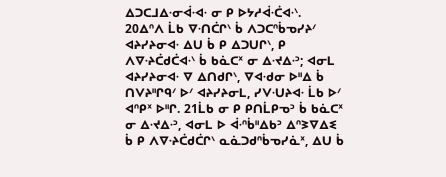ᐃᑐᑕᒧᐃᐧᓂᐋᐧᐊᐧ ᓂ ᑭ ᐅᔭᓱᐋᐧᑖᐊᐧᐠ.
20ᐃᐢᐱ ᒫᑲ ᐁᐧᑎᑖᒋᐠ ᑳ ᐱᑐᑕᐢᑳᓀᓯᔨᐟ ᐊᔨᓯᔨᓂᐊᐧ ᐃᑌ ᑳ ᑭ ᐃᑐᑌᒋᐠ, ᑭ ᐱᐁᐧᔨᑖᑯᑖᐊᐧᐠ ᑳ ᑲᓈᑕᕽ ᓂ ᐃᐧᔪᐃᐧᐣ; ᐊᓂᒪ ᐊᔨᓯᔨᓂᐊᐧ ᐁ ᐃᑎᑯᒋᐠ, ᐁᐊᐧᑯᓂ ᐅᐦᐃ ᑳ ᑎᐯᔨᐦᒋᑫᐟ ᐅᐟ ᐊᔨᓯᔨᓂᒪ, ᓯᐯᐧᑌᔨᐊᐧ ᒫᑲ ᐅᐟ ᐊᐢᑭᕽ ᐅᐦᒋ. 21ᒫᑲ ᓂ ᑭ ᑭᑎᒫᑭᓀᐣ ᑳ ᑲᓈᑕᕽ ᓂ ᐃᐧᔪᐃᐧᐣ, ᐊᓂᒪ ᐅ ᐋᐧᐢᑳᐦᐃᑲᐣ ᐃᐢᕒᐁᐃᓬ ᑳ ᑭ ᐱᐁᐧᔨᑖᑯᑖᒋᐠ ᓇᓈᑐᑯᐢᑳᓀᓯᓈᕽ, ᐃᑌ ᑳ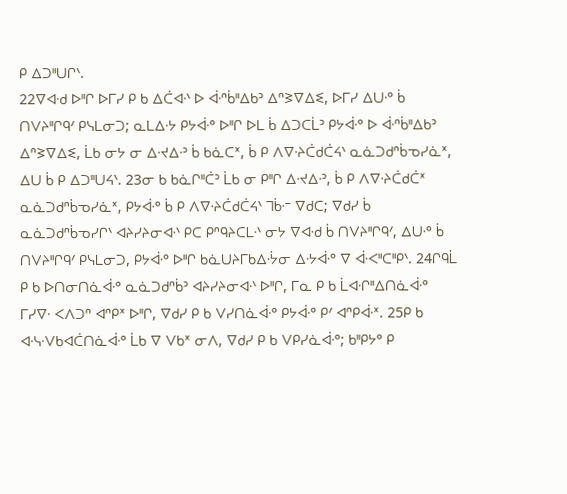ᑭ ᐃᑐᐦᑌᒋᐠ.
22ᐁᐊᐧᑯ ᐅᐦᒋ ᐅᒥᓯ ᑭ ᑲ ᐃᑖᐊᐧᐠ ᐅ ᐋᐧᐢᑳᐦᐃᑲᐣ ᐃᐢᕒᐁᐃᓬ, ᐅᒥᓯ ᐃᑌᐧᐤ ᑳ ᑎᐯᔨᐦᒋᑫᐟ ᑭᓭᒪᓂᑐ; ᓇᒪᐃᐧᔭ ᑭᔭᐋᐧᐤ ᐅᐦᒋ ᐅᒪ ᑳ ᐃᑐᑕᒫᐣ ᑭᔭᐋᐧᐤ ᐅ ᐋᐧᐢᑳᐦᐃᑲᐣ ᐃᐢᕒᐁᐃᓬ, ᒫᑲ ᓂᔭ ᓂ ᐃᐧᔪᐃᐧᐣ ᑳ ᑲᓈᑕᕽ, ᑳ ᑭ ᐱᐁᐧᔨᑖᑯᑖᔦᐠ ᓇᓈᑐᑯᐢᑳᓀᓯᓈᕽ, ᐃᑌ ᑳ ᑭ ᐃᑐᐦᑌᔦᐠ. 23ᓂ ᑲ ᑲᓈᒋᐦᑖᐣ ᒫᑲ ᓂ ᑭᐦᒋ ᐃᐧᔪᐃᐧᐣ, ᑳ ᑭ ᐱᐁᐧᔨᑖᑯᑖᕽ ᓇᓈᑐᑯᐢᑳᓀᓯᓈᕽ, ᑭᔭᐋᐧᐤ ᑳ ᑭ ᐱᐁᐧᔨᑖᑯᑖᔦᐠ ᒣᑳᐧᐨ ᐁᑯᑕ; ᐁᑯᓯ ᑳ ᓇᓈᑐᑯᐢᑳᓀᓯᒋᐠ ᐊᔨᓯᔨᓂᐊᐧᐠ ᑭᑕ ᑭᐢᑫᔨᑕᒪᐧᐠ ᓂᔭ ᐁᐊᐧᑯ ᑳ ᑎᐯᔨᐦᒋᑫᐟ, ᐃᑌᐧᐤ ᑳ ᑎᐯᔨᐦᒋᑫᐟ ᑭᓭᒪᓂᑐ, ᑭᔭᐋᐧᐤ ᐅᐦᒋ ᑲᓈᑌᔨᒥᑲᐃᐧᔮᓂ ᐃᐧᔭᐋᐧᐤ ᐁ ᐋᐧᐸᐦᑕᐦᑭᐠ. 24ᒋᑫᒫ ᑭ ᑲ ᐅᑎᓂᑎᓈᐋᐧᐤ ᓇᓈᑐᑯᐢᑳᐣ ᐊᔨᓯᔨᓂᐊᐧᐠ ᐅᐦᒋ, ᒥᓇ ᑭ ᑲ ᒫᐊᐧᒋᐦᐃᑎᓈᐋᐧᐤ ᒥᓯᐁᐧ ᐸᐱᑐᐢ ᐊᐢᑭᕽ ᐅᐦᒋ, ᐁᑯᓯ ᑭ ᑲ ᐯᓯᑎᓈᐋᐧᐤ ᑭᔭᐋᐧᐤ ᑭᐟ ᐊᐢᑭᐋᐧᕽ. 25ᑭ ᑲ ᐊᐧᓭᐧᐯᑲᐊᑖᑎᓈᐋᐧᐤ ᒫᑲ ᐁ ᐯᑲᕽ ᓂᐱ, ᐁᑯᓯ ᑭ ᑲ ᐯᑭᓯᓈᐋᐧᐤ; ᑲᐦᑭᔭᐤ ᑭ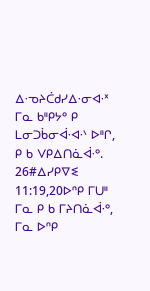ᐃᐧᓀᔨᑖᑯᓯᐃᐧᓂᐊᐧᕽ ᒥᓇ ᑲᐦᑭᔭᐤ ᑭ ᒪᓂᑐᑳᓂᐋᐧᐊᐧᐠ ᐅᐦᒋ, ᑭ ᑲ ᐯᑭᐃᑎᓈᐋᐧᐤ. 26#ᐃᓯᑭᐁᓬ 11:19,20ᐅᐢᑭ ᒥᑌᐦ ᒥᓇ ᑭ ᑲ ᒥᔨᑎᓈᐋᐧᐤ, ᒥᓇ ᐅᐢᑭ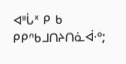ᐊᐦᒑᕽ ᑭ ᑲ ᑭᑭᐢᑲᒧᑎᔨᑎᓈᐋᐧᐤ;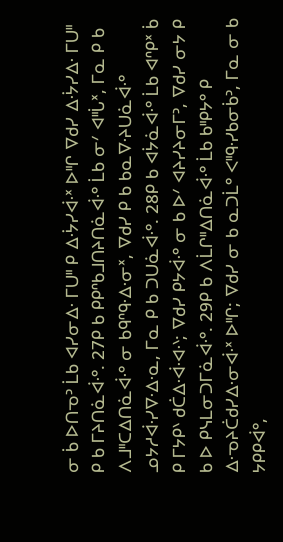ᓂ ᑳ ᐅᑎᓀᐣ ᒫᑲ ᐊᓯᓂᐃᐧ ᒥᑌᐦ ᑭ ᐃᐧᔮᓯᐋᐧᕽ ᐅᐦᒋ ᐁᑯᓯ ᐃᐧᔮᓯᐃᐧ ᒥᑌᐦ ᑭ ᑲ ᒥᔨᑎᓈᐋᐧᐤ. 27ᑭ ᑲ ᑭᑭᐢᑲᒧᑎᔨᑎᓈᐋᐧᐤ ᒫᑲ ᓂᐟ ᐊᐦᒑᕽ, ᒥᓇ ᑭ ᑲ ᐱᒧᐦᑕᐃᑎᓈᐋᐧᐤ ᓂ ᑲᑫᐢᑫᐧᐃᐧᓂᕽ, ᐁᑯᓯ ᑭ ᑲ ᑲᓇᐁᐧᔨᑌᓈᐋᐧᐤ ᓄᔭᓱᐋᐧᓯᐁᐧᐃᐧᓇ, ᒥᓇ ᑭ ᑲ ᑐᑌᓈᐋᐧᐤ. 28ᑭ ᑲ ᐊᔮᓈᐋᐧᐤ ᒫᑲ ᐊᐢᑭᕽ ᑳ ᑭ ᒥᔭᑭᐠ ᑯᑖᐃᐧᐋᐧᐊᐧᐠ; ᐁᑯᓯ ᑭᔭᐋᐧᐤ ᓂ ᑲ ᐅᐟ ᐊᔨᓯᔨᓂᒥᐣ, ᐁᑯᓯ ᓂᔭ ᑭ ᑲ ᐅ ᑭᓭᒪᓂᑐᒥᓈᐋᐧᐤ. 29ᑭ ᑲ ᐱᒫᒋᐦᐃᑎᓈᐋᐧᐤ ᒫᑲ ᑲᐦᑭᔭᐤ ᑭ ᐃᐧᓀᔨᑖᑯᓯᐃᐧᓂᐋᐧᕽ ᐅᐦᒋ; ᐁᑯᓯ ᓂ ᑲ ᓇᑐᒫᐤ ᐸᐦᑫᐧᓯᑲᓂᑳᐣ, ᒥᓇ ᓂ ᑲ ᔭᑭᑭᐋᐤ,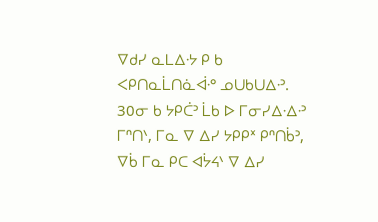ᐁᑯᓯ ᓇᒪᐃᐧᔭ ᑭ ᑲ ᐸᑭᑎᓇᒫᑎᓈᐋᐧᐤ ᓄᑌᑲᑌᐃᐧᐣ. 30ᓂ ᑲ ᔭᑭᑖᐣ ᒫᑲ ᐅ ᒥᓂᓯᐃᐧᐃᐧᐣ ᒥᐢᑎᐠ, ᒥᓇ ᐁ ᐃᓯ ᔭᑭᑭᕽ ᑭᐢᑎᑳᐣ, ᐁᑳ ᒥᓇ ᑭᑕ ᐊᔮᔦᐠ ᐁ ᐃᓯ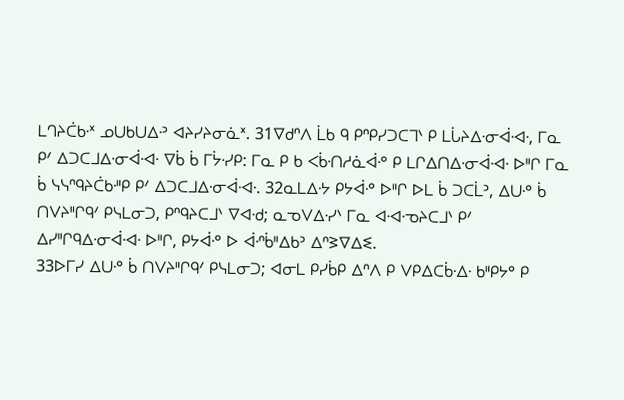ᒪᒉᔨᑖᑲᐧᕽ ᓄᑌᑲᑌᐃᐧᐣ ᐊᔨᓯᔨᓂᓈᕽ. 31ᐁᑯᐢᐱ ᒫᑲ ᑫ ᑭᐢᑭᓯᑐᑕᒣᐠ ᑭ ᒪᒑᔨᐃᐧᓂᐋᐧᐊᐧ, ᒥᓇ ᑭᐟ ᐃᑐᑕᒧᐃᐧᓂᐋᐧᐊᐧ ᐁᑳ ᑳ ᒥᔮᐧᓯᑭ: ᒥᓇ ᑭ ᑲ ᐸᑳᐧᑎᓱᓈᐋᐧᐤ ᑭ ᒪᒋᐃᑎᐃᐧᓂᐋᐧᐊᐧ ᐅᐦᒋ ᒥᓇ ᑳ ᓭᓭᐢᑫᔨᑖᑲᐧᐦᑭ ᑭᐟ ᐃᑐᑕᒧᐃᐧᓂᐋᐧᐊᐧ. 32ᓇᒪᐃᐧᔭ ᑭᔭᐋᐧᐤ ᐅᐦᒋ ᐅᒪ ᑳ ᑐᑕᒫᐣ, ᐃᑌᐧᐤ ᑳ ᑎᐯᔨᐦᒋᑫᐟ ᑭᓭᒪᓂᑐ, ᑭᐢᑫᔨᑕᒧᐠ ᐁᐊᐧᑯ; ᓇᓀᐯᐃᐧᓯᐠ ᒥᓇ ᐊᐧᐊᐧᓀᔨᑕᒧᐠ ᑭᐟ ᐃᓯᐦᒋᑫᐃᐧᓂᐋᐧᐊᐧ ᐅᐦᒋ, ᑭᔭᐋᐧᐤ ᐅ ᐋᐧᐢᑳᐦᐃᑲᐣ ᐃᐢᕒᐁᐃᓬ.
33ᐅᒥᓯ ᐃᑌᐧᐤ ᑳ ᑎᐯᔨᐦᒋᑫᐟ ᑭᓭᒪᓂᑐ; ᐊᓂᒪ ᑭᓯᑳᑭ ᐃᐢᐱ ᑭ ᐯᑭᐃᑕᑳᐧᐃᐧ ᑲᐦᑭᔭᐤ ᑭ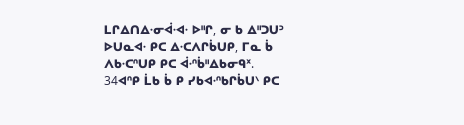ᒪᒋᐃᑎᐃᐧᓂᐋᐧᐊᐧ ᐅᐦᒋ, ᓂ ᑲ ᐃᐦᑐᑌᐣ ᐅᑌᓇᐊᐧ ᑭᑕ ᐃᐧᑕᐱᒋᑳᑌᑭ, ᒥᓇ ᑳ ᐱᑲᐧᑕᐢᑌᑭ ᑭᑕ ᐋᐧᐢᑳᐦᐃᑲᓂᑫᕽ. 34ᐊᐢᑭ ᒫᑲ ᑳ ᑭ ᓯᑲᐊᐧᐢᑲᒋᑳᑌᐠ ᑭᑕ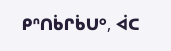ᑭᐢᑎᑳᒋᑳᑌᐤ, ᐋᑕ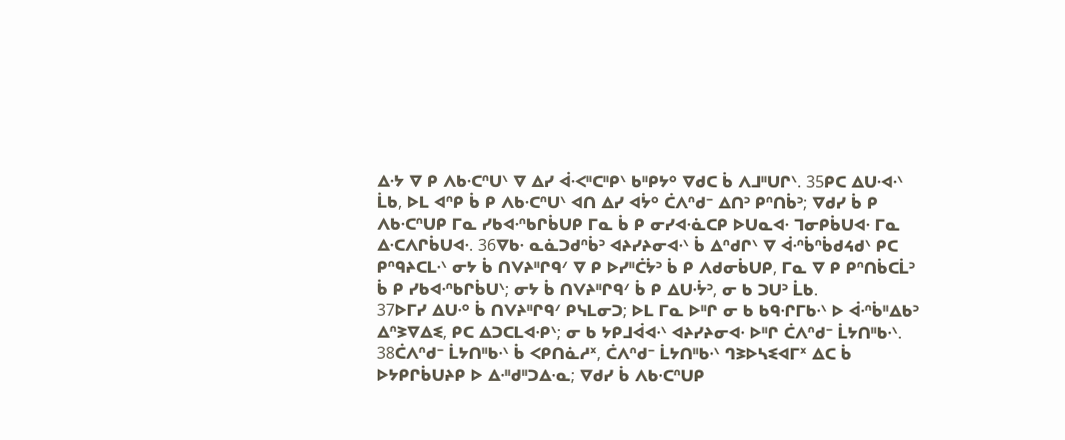ᐃᐧᔭ ᐁ ᑭ ᐱᑲᐧᑕᐢᑌᐠ ᐁ ᐃᓯ ᐋᐧᐸᐦᑕᐦᑭᐠ ᑲᐦᑭᔭᐤ ᐁᑯᑕ ᑳ ᐱᒧᐦᑌᒋᐠ. 35ᑭᑕ ᐃᑌᐧᐊᐧᐠ ᒫᑲ, ᐅᒪ ᐊᐢᑭ ᑳ ᑭ ᐱᑲᐧᑕᐢᑌᐠ ᐊᑎ ᐃᓯ ᐊᔮᐤ ᑖᐱᐢᑯᐨ ᐃᑎᐣ ᑭᐢᑎᑳᐣ; ᐁᑯᓯ ᑳ ᑭ ᐱᑲᐧᑕᐢᑌᑭ ᒥᓇ ᓯᑲᐊᐧᐢᑲᒋᑳᑌᑭ ᒥᓇ ᑳ ᑭ ᓂᓯᐊᐧᓈᑕᑭ ᐅᑌᓇᐊᐧ ᒣᓂᑭᑳᑌᐊᐧ ᒥᓇ ᐃᐧᑕᐱᒋᑳᑌᐊᐧ. 36ᐁᑲᐧ ᓇᓈᑐᑯᐢᑳᐣ ᐊᔨᓯᔨᓂᐊᐧᐠ ᑳ ᐃᐢᑯᒋᐠ ᐁ ᐋᐧᐢᑳᐢᑳᑯᔦᑯᐠ ᑭᑕ ᑭᐢᑫᔨᑕᒪᐧᐠ ᓂᔭ ᑳ ᑎᐯᔨᐦᒋᑫᐟ ᐁ ᑭ ᐅᓯᐦᑖᔮᐣ ᑳ ᑭ ᐱᑯᓂᑳᑌᑭ, ᒥᓇ ᐁ ᑭ ᑭᐢᑎᑳᑕᒫᐣ ᑳ ᑭ ᓯᑲᐊᐧᐢᑲᒋᑳᑌᐠ; ᓂᔭ ᑳ ᑎᐯᔨᐦᒋᑫᐟ ᑳ ᑭ ᐃᑌᐧᔮᐣ, ᓂ ᑲ ᑐᑌᐣ ᒫᑲ.
37ᐅᒥᓯ ᐃᑌᐧᐤ ᑳ ᑎᐯᔨᐦᒋᑫᐟ ᑭᓭᒪᓂᑐ; ᐅᒪ ᒥᓇ ᐅᐦᒋ ᓂ ᑲ ᑲᑫᐧᒋᒥᑲᐧᐠ ᐅ ᐋᐧᐢᑳᐦᐃᑲᐣ ᐃᐢᕒᐁᐃᓬ, ᑭᑕ ᐃᑐᑕᒪᐊᐧᑭᐠ; ᓂ ᑲ ᔭᑭᒧᐋᐊᐧᐠ ᐊᔨᓯᔨᓂᐊᐧ ᐅᐦᒋ ᑖᐱᐢᑯᐨ ᒫᔭᑎᐦᑲᐧᐠ. 38ᑖᐱᐢᑯᐨ ᒫᔭᑎᐦᑲᐧᐠ ᑳ ᐸᑭᑎᓈᓱᕽ, ᑖᐱᐢᑯᐨ ᒫᔭᑎᐦᑲᐧᐠ ᒉᕒᐅᓴᓬᐊᒥᕽ ᐃᑕ ᑳ ᐅᔭᑭᒋᑳᑌᔨᑭ ᐅ ᐃᐧᐦᑯᐦᑐᐃᐧᓇ; ᐁᑯᓯ ᑳ ᐱᑲᐧᑕᐢᑌᑭ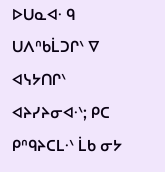ᐅᑌᓇᐊᐧ ᑫ ᑌᐱᐢᑲᒫᑐᒋᐠ ᐁ ᐊᓭᔭᑎᒋᐠ ᐊᔨᓯᔨᓂᐊᐧᐠ; ᑭᑕ ᑭᐢᑫᔨᑕᒪᐧᐠ ᒫᑲ ᓂᔭ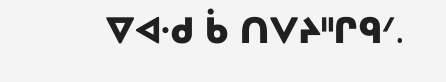ᐁᐊᐧᑯ ᑳ ᑎᐯᔨᐦᒋᑫᐟ.